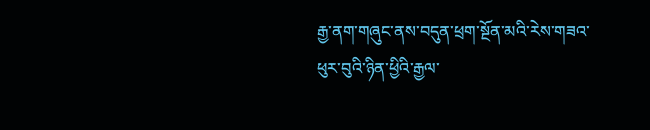རྒྱ་ནག་གཞུང་ནས་བདུན་ཕྲག་སྔོན་མའི་རེས་གཟའ་ཕུར་བུའི་ཉིན་ཕྱིའི་རྒྱལ་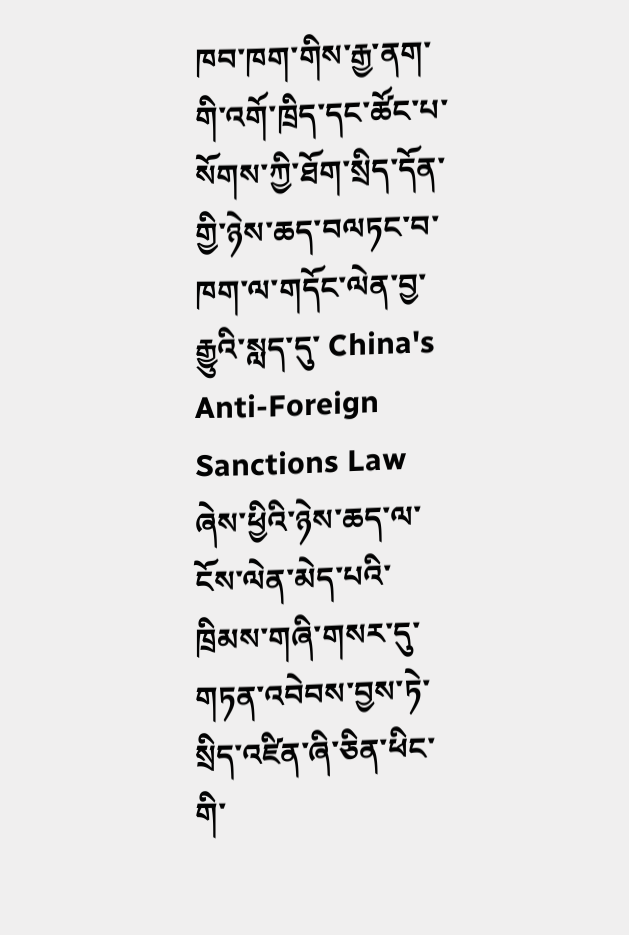ཁབ་ཁག་གིས་རྒྱ་ནག་གི་འགོ་ཁྲིད་དང་ཚོང་པ་སོགས་ཀྱི་ཐོག་སྲིད་དོན་གྱི་ཉེས་ཆད་བལཏང་བ་ཁག་ལ་གདོང་ལེན་བྱ་རྒྱུའི་སླད་དུ་ China's Anti-Foreign Sanctions Law ཞེས་ཕྱིའི་ཉེས་ཆད་ལ་ངོས་ལེན་མེད་པའི་ཁྲིམས་གཞི་གསར་དུ་གཏན་འབེབས་བྱས་ཏེ་སྲིད་འཛིན་ཞི་ཅིན་ཕིང་གི་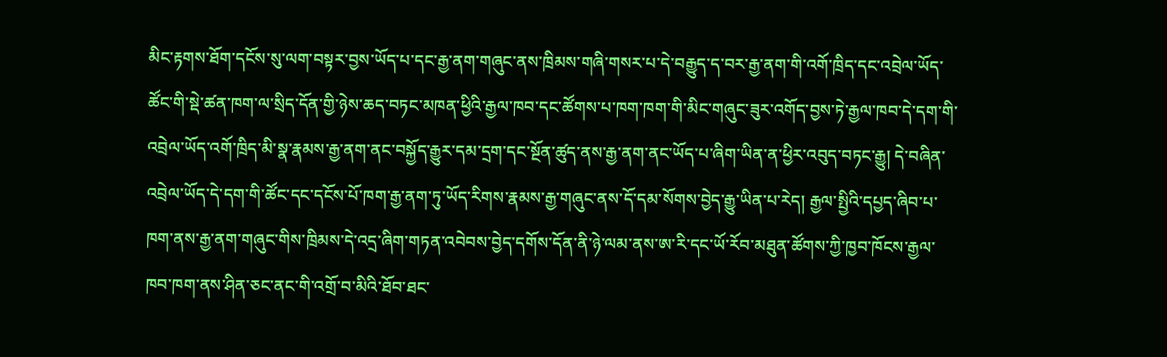མིང་རྟགས་ཐོག་དངོས་སུ་ལག་བསྟར་བྱས་ཡོད་པ་དང་རྒྱ་ནག་གཞུང་ནས་ཁྲིམས་གཞི་གསར་པ་དེ་བརྒྱུད་ད་བར་རྒྱ་ནག་གི་འགོ་ཁྲིད་དང་འབྲེལ་ཡོད་ཚོང་གི་སྡེ་ཚན་ཁག་ལ་སྲིད་དོན་གྱི་ཉེས་ཆད་བཏང་མཁན་ཕྱིའི་རྒྱལ་ཁབ་དང་ཚོགས་པ་ཁག་ཁག་གི་མིང་གཞུང་ཟུར་འགོད་བྱས་ཏེ་རྒྱལ་ཁབ་དེ་དག་གི་འབྲེལ་ཡོད་འགོ་ཁྲིད་མི་སྣ་རྣམས་རྒྱ་ནག་ནང་བསྐྱོད་རྒྱུར་དམ་དྲག་དང་སྔོན་ཚུད་ནས་རྒྱ་ནག་ནང་ཡོད་པ་ཞིག་ཡིན་ན་ཕྱིར་འབུད་བཏང་རྒྱུ། དེ་བཞིན་འབྲེལ་ཡོད་དེ་དག་གི་ཚོང་དང་དངོས་པོ་ཁག་རྒྱ་ནག་ཏུ་ཡོད་རིགས་རྣམས་རྒྱ་གཞུང་ནས་དོ་དམ་སོགས་བྱེད་རྒྱུ་ཡིན་པ་རེད། རྒྱལ་སྤྱིའི་དཔྱད་ཞིབ་པ་ཁག་ནས་རྒྱ་ནག་གཞུང་གིས་ཁྲིམས་དེ་འདྲ་ཞིག་གཏན་འབེབས་བྱེད་དགོས་དོན་ནི་ཉེ་ལམ་ནས་ཨ་རི་དང་ཡོ་རོབ་མཐུན་ཚོགས་ཀྱི་ཁྱབ་ཁོངས་རྒྱལ་ཁབ་ཁག་ནས་ཤིན་ཅང་ནང་གི་འགྲོ་བ་མིའི་ཐོབ་ཐང་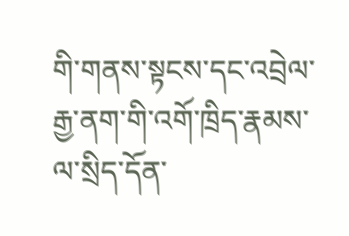གི་གནས་སྟངས་དང་འབྲེལ་རྒྱ་ནག་གི་འགོ་ཁྲིད་རྣམས་ལ་སྲིད་དོན་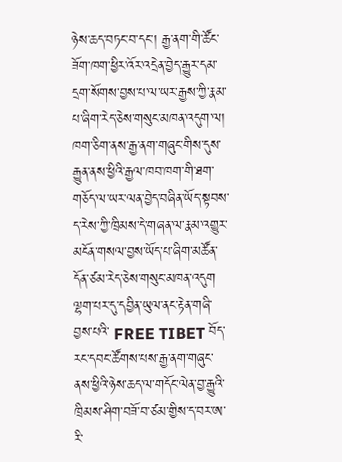ཉེས་ཆད་བཏང་བ་དང་། རྒྱ་ནག་གི་ཚོང་ཟོག་ཁག་ཕྱིར་འོར་འདྲེན་བྱེད་རྒྱུར་དམ་དྲག་སོགས་བྱས་པ་ལ་ཡར་རྒྱས་ཀྱི་རྣམ་པ་ཞིག་རེད་ཅེས་གསུང་མཁན་འདུག་ལ། ཁག་ཅིག་ནས་རྒྱ་ནག་གཞུང་གིས་དུས་རྒྱུན་ནས་ཕྱིའི་རྒྱལ་ཁབ་ཁག་གི་ཐག་གཅོད་ལ་ཡར་ལན་བྱེད་བཞིན་ཡོད་སྟབས་ད་རེས་ཀྱི་ཁྲིམས་དེ་གཞན་ལ་རྣམ་འགྱུར་མངོན་གསལ་བྱས་ཡོད་པ་ཞིག་མཚོན་དོན་ཙམ་རེད་ཅེས་གསུང་མཁན་འདུག ལྷག་པར་དུ་དབྱིན་ཡུལ་ནང་རྟེན་གཞི་བྱས་པའི་ FREE TIBET བོད་རང་དབང་ཚོགས་པས་རྒྱ་ནག་གཞུང་ནས་ཕྱིའི་ཉེས་ཆད་ལ་གདོང་ལེན་བྱ་རྒྱུའི་ཁྲིམས་ཤིག་བཟོ་བ་ཙམ་གྱིས་ད་བར་ཨ་རི་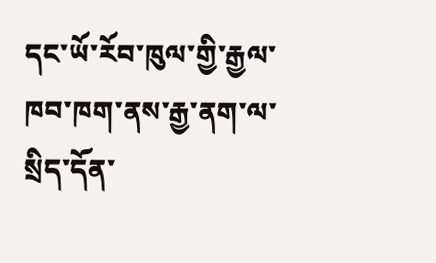དང་ཡོ་རོབ་ཁུལ་གྱི་རྒྱལ་ཁབ་ཁག་ནས་རྒྱ་ནག་ལ་སྲིད་དོན་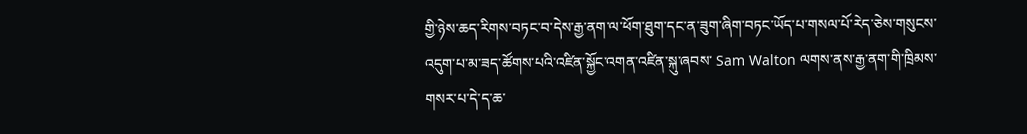གྱི་ཉེས་ཆད་རིགས་བཏང་བ་དེས་རྒྱ་ནག་ལ་ཕོག་ཐུག་དང་ན་ཟུག་ཞིག་བཏང་ཡོད་པ་གསལ་པོ་རེད་ཅེས་གསུངས་འདུག་པ་མ་ཟད་ཚོགས་པའི་འཛིན་སྐྱོང་འགན་འཛིན་སྐུ་ཞབས་ Sam Walton ལགས་ནས་རྒྱ་ནག་གི་ཁྲིམས་གསར་པ་དེ་ད་ཆ་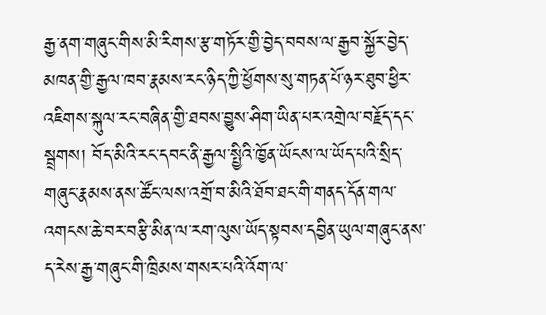རྒྱ་ནག་གཞུང་གིས་མི་རིགས་རྩ་གཏོར་གྱི་བྱེད་བབས་ལ་རྒྱབ་སྐྱོར་བྱེད་མཁན་གྱི་རྒྱལ་ཁབ་རྣམས་རང་ཉིད་ཀྱི་ཕྱོགས་སུ་གཏན་པོ་ཉར་ཐུབ་ཕྱིར་འཇིགས་སྐུལ་རང་བཞིན་གྱི་ཐབས་བྱུས་ཤིག་ཡིན་པར་འགྲེལ་བརྗོད་དང་སྦྲགས། བོད་མིའི་རང་དབང་ནི་རྒྱལ་སྤྱིའི་ཁྱོན་ཡོངས་ལ་ཡོད་པའི་སྲིད་གཞུང་རྣམས་ནས་ཚོང་ལས་འགྲོ་བ་མིའི་ཐོབ་ཐང་གི་གནད་དོན་གལ་འགངས་ཆེ་བར་བརྩི་མིན་ལ་རག་ལུས་ཡོད་སྟབས་དབྱིན་ཡུལ་གཞུང་ནས་ད་རེས་རྒྱ་གཞུང་གི་ཁྲིམས་གསར་པའི་འོག་ལ་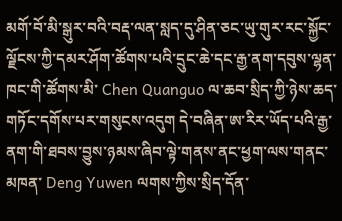མགོ་བོ་མི་སྒུར་བའི་བརྡ་ལན་སླད་དུ་ཤིན་ཅང་ཡུ་གུར་རང་སྐྱོང་ལྗོངས་ཀྱི་དམར་ཤོག་ཚོགས་པའི་དྲུང་ཆེ་དང་རྒྱ་ནག་དབུས་ལྷན་ཁང་གི་ཚོགས་མི་ Chen Quanguo ལ་ཆབ་སྲིད་ཀྱི་ཉེས་ཆད་གཏོང་དགོས་པར་གསུངས་འདུག དེ་བཞིན་ཨ་རིར་ཡོད་པའི་རྒྱ་ནག་གི་ཐབས་བྱུས་ཉམས་ཞིབ་ལྟེ་གནས་ནང་ཕྱག་ལས་གནང་མཁན་ Deng Yuwen ལགས་ཀྱིས་སྲིད་དོན་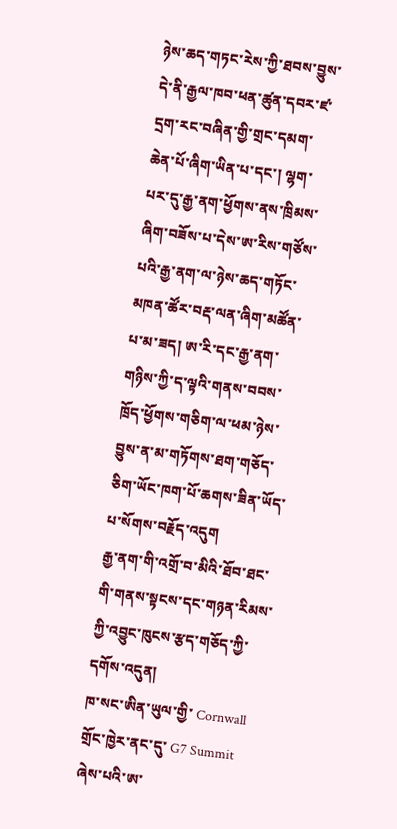ཉེས་ཆད་གཏང་རེས་ཀྱི་ཐབས་བྱུས་དེ་ནི་རྒྱལ་ཁབ་ཕན་ཚུན་དབར་ཛ་དྲག་རང་བཞིན་གྱི་གྲང་དམག་ཆེན་པོ་ཞིག་ཡིན་པ་དང་། ལྷག་པར་དུ་རྒྱ་ནག་ཕྱོགས་ནས་ཁྲིམས་ཞིག་བཟོས་པ་དེས་ཨ་རིས་གཙོས་པའི་རྒྱ་ནག་ལ་ཉེས་ཆད་གཏོང་མཁན་ཚོར་བརྡ་ལན་ཞིག་མཚོན་པ་མ་ཟད། ཨ་རི་དང་རྒྱ་ནག་གཉིས་ཀྱི་ད་ལྟའི་གནས་བབས་ཁྲོད་ཕྱོགས་གཅིག་ལ་ཕམ་ཉེས་བྱུས་ན་མ་གཏོགས་ཐག་གཅོད་ཅིག་ཡོང་ཁག་པོ་ཆགས་ཟིན་ཡོད་པ་སོགས་བརྗོད་འདུག
རྒྱ་ནག་གི་འགྲོ་བ་མིའི་ཐོབ་ཐང་གི་གནས་སྟངས་དང་གཉན་རིམས་ཀྱི་འབྱུང་ཁུངས་རྩད་གཅོད་ཀྱི་དགོས་འདུན།
ཁ་སང་ཨིན་ཡུལ་གྱི་ Cornwall གྲོང་ཁྱེར་ནང་དུ་ G7 Summit ཞེས་པའི་ཨ་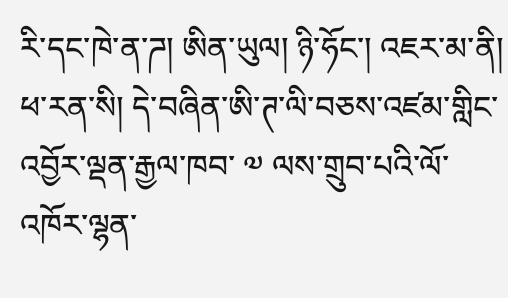རི་དང་ཁེ་ན་ཌ། ཨིན་ཡུལ། ཉི་ཧོང་། འཇར་མ་ནི། ཕ་རན་སི། དེ་བཞིན་ཨི་ཊ་ལི་བཅས་འཛམ་གླིང་འབྱོར་ལྡན་རྒྱལ་ཁབ་ ༧ ལས་གྲུབ་པའི་ལོ་འཁོར་ལྷན་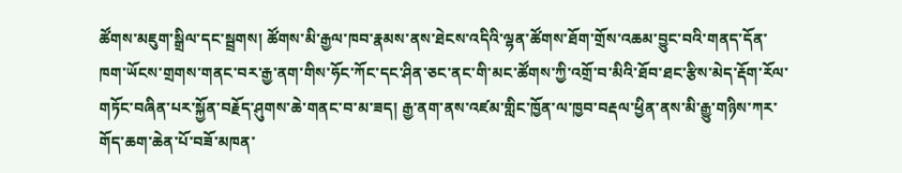ཚོགས་མཇུག་སྒྲིལ་དང་སྦྲགས། ཚོགས་མི་རྒྱལ་ཁབ་རྣམས་ནས་ཐེངས་འདིའི་ལྷན་ཚོགས་ཐོག་གྲོས་འཆམ་བྱུང་བའི་གནད་དོན་ཁག་ཡོངས་གྲགས་གནང་བར་རྒྱ་ནག་གིས་ཧོང་ཀོང་དང་ཤིན་ཅང་ནང་གི་མང་ཚོགས་ཀྱི་འགྲོ་བ་མིའི་ཐོབ་ཐང་རྩིས་མེད་རྡོག་རོལ་གཏོང་བཞིན་པར་སྐྱོན་བརྗོད་ཤུགས་ཆེ་གནང་བ་མ་ཟད། རྒྱ་ནག་ནས་འཛམ་གླིང་ཁྱོན་ལ་ཁྱབ་བརྡལ་ཕྱིན་ནས་མི་རྒྱུ་གཉིས་ཀར་གོད་ཆག་ཆེན་པོ་བཟོ་མཁན་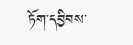ཏོག་དབྱིབས་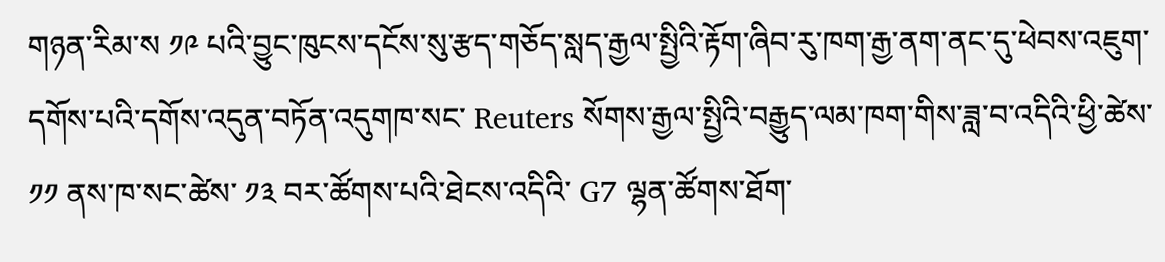གཉན་རིམ་ས ༡༩ པའི་བྱུང་ཁུངས་དངོས་སུ་རྩད་གཅོད་སླད་རྒྱལ་སྤྱིའི་རྟོག་ཞིབ་རུ་ཁག་རྒྱ་ནག་ནང་དུ་ཕེབས་འཇུག་དགོས་པའི་དགོས་འདུན་བཏོན་འདུགཁ་སང་ Reuters སོགས་རྒྱལ་སྤྱིའི་བརྒྱུད་ལམ་ཁག་གིས་ཟླ་བ་འདིའི་ཕྱི་ཚེས་ ༡༡ ནས་ཁ་སང་ཚེས་ ༡༣ བར་ཚོགས་པའི་ཐེངས་འདིའི་ G7 ལྷན་ཚོགས་ཐོག་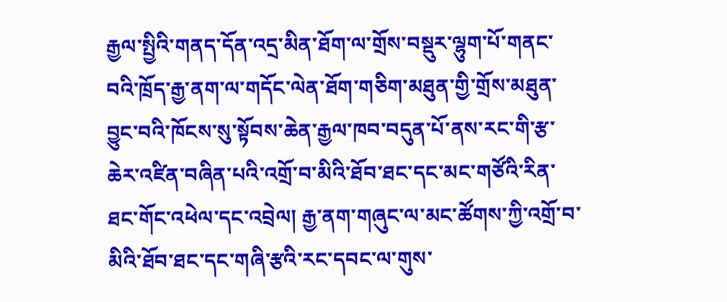རྒྱལ་སྤྱིའི་གནད་དོན་འདྲ་མིན་ཐོག་ལ་གྲོས་བསྡུར་ལྷུག་པོ་གནང་བའི་ཁྲོད་རྒྱ་ནག་ལ་གདོང་ལེན་ཐོག་གཅིག་མཐུན་གྱི་གྲོས་མཐུན་བྱུང་བའི་ཁོངས་སུ་སྟོབས་ཆེན་རྒྱལ་ཁབ་བདུན་པོ་ནས་རང་གི་རྩ་ཆེར་འཛིན་བཞིན་པའི་འགྲོ་བ་མིའི་ཐོབ་ཐང་དང་མང་གཙོའི་རིན་ཐང་གོང་འཕེལ་དང་འབྲེལ། རྒྱ་ནག་གཞུང་ལ་མང་ཚོགས་ཀྱི་འགྲོ་བ་མིའི་ཐོབ་ཐང་དང་གཞི་རྩའི་རང་དབང་ལ་གུས་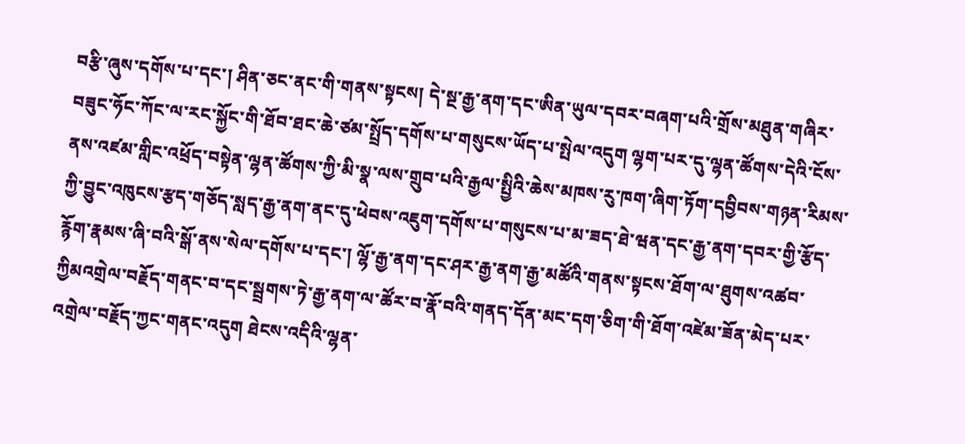བརྩི་ཞུས་དགོས་པ་དང་། ཤིན་ཅང་ནང་གི་གནས་སྟངས། དེ་སྔ་རྒྱ་ནག་དང་ཨིན་ཡུལ་དབར་བཞག་པའི་གྲོས་མཐུན་གཞིར་བཟུང་ཧོང་ཀོང་ལ་རང་སྐྱོང་གི་ཐོབ་ཐང་ཆེ་ཙམ་སྤྲོད་དགོས་པ་གསུངས་ཡོད་པ་སྤེལ་འདུག ལྷག་པར་དུ་ལྷན་ཚོགས་དེའི་ངོས་ནས་འཛམ་གླིང་འཕྲོད་བསྟེན་ལྷན་ཚོགས་ཀྱི་མི་སྣ་ལས་གྲུབ་པའི་རྒྱལ་སྤྱིའི་ཆེས་མཁས་རུ་ཁག་ཞིག་ཏོག་དབྱིབས་གཉན་རིམས་ཀྱི་བྱུང་འཁུངས་རྩད་གཅོད་སླད་རྒྱ་ནག་ནང་དུ་ཕེབས་འཇུག་དགོས་པ་གསུངས་པ་མ་ཟད་ཐེ་ཝན་དང་རྒྱ་ནག་དབར་གྱི་རྩོད་རྙོག་རྣམས་ཞི་བའི་སྒོ་ནས་སེལ་དགོས་པ་དང་། ལྷོ་རྒྱ་ནག་དང་ཤར་རྒྱ་ནག་རྒྱ་མཚོའི་གནས་སྟངས་ཐོག་ལ་ཐུགས་འཚབ་ཀྱིམའགྲེལ་བརྗོད་གནང་བ་དང་སྦྲགས་ཏེ་རྒྱ་ནག་ལ་ཚོར་བ་རྣོ་བའི་གནད་དོན་མང་དག་ཅིག་གི་ཐོག་འཛེམ་ཟོན་མེད་པར་འགྲེལ་བརྗོད་ཀྱང་གནང་འདུག ཐེངས་འདིའི་ལྷན་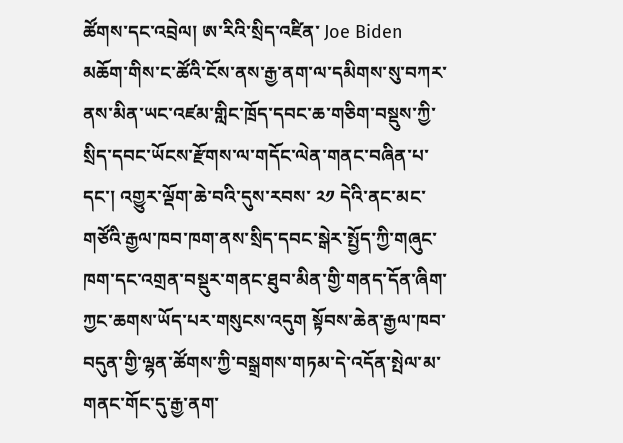ཚོགས་དང་འབྲེལ། ཨ་རིའི་སྲིད་འཛིན་ Joe Biden མཆོག་གིས་ང་ཚོའི་ངོས་ནས་རྒྱ་ནག་ལ་དམིགས་སུ་བཀར་ནས་མིན་ཡང་འཛམ་གླིང་ཁྲོད་དབང་ཆ་གཅིག་བསྡུས་ཀྱི་སྲིད་དབང་ཡོངས་རྫོགས་ལ་གདོང་ལེན་གནང་བཞིན་པ་དང་། འགྱུར་ལྡོག་ཆེ་བའི་དུས་རབས་ ༢༡ དེའི་ནང་མང་གཙོའི་རྒྱལ་ཁབ་ཁག་ནས་སྲིད་དབང་སྒེར་སྤྱོད་ཀྱི་གཞུང་ཁག་དང་འགྲན་བསྡུར་གནང་ཐུབ་མིན་གྱི་གནད་དོན་ཞིག་ཀྱང་ཆགས་ཡོད་པར་གསུངས་འདུག སྟོབས་ཆེན་རྒྱལ་ཁབ་བདུན་གྱི་ལྷན་ཚོགས་ཀྱི་བསྒྲགས་གཏམ་དེ་འདོན་སྤེལ་མ་གནང་གོང་དུ་རྒྱ་ནག་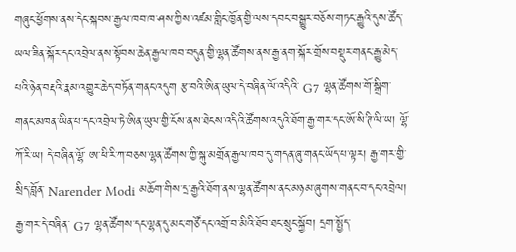གཞུང་ཕྱོགས་ནས་དེང་སྐབས་རྒྱལ་ཁབ་ཁ་ཤས་ཀྱིས་འཛམ་གླིང་ཁྱོན་གྱི་ལས་དབང་བསྒྱུར་བཅོས་གཏང་རྒྱུའི་དུས་ཚོད་ཡལ་ཟིན་སྐོར་དང་འབྲེལ་ནས་སྟོབས་ཆེན་རྒྱལ་ཁབ་བདུན་གྱི་ལྷན་ཚོགས་ནས་རྒྱ་ནག་སྐོར་གྲོས་བསྡུར་གནང་རྒྱུ་མེད་པའི་ཉེན་བརྡའི་རྣམ་འགྱུར་ཆེད་བཏོན་གནང་འདུག རྩ་བའི་ཨིན་ཡུལ་དེ་བཞིན་ལོ་འདིའི་ G7 ལྷན་ཚོགས་གོ་སྒྲིག་གནང་མཁན་ཡིན་པ་དང་འབྲེལ་ཏེ་ཨིན་ཡུལ་གྱི་ངོས་ནས་ཐེངས་འདིའི་ཚོགས་འདུའི་ཐོག་རྒྱ་གར་དང་ཨོ་སི་ཊི་ལི་ཡ། ལྷོ་ཀོ་རི་ཡ། དེ་བཞིན་ལྷོ་ ཨ་ཕི་རི་ཀ་བཅས་ལྷན་ཚོགས་ཀྱི་སྐུ་མགྲོན་རྒྱལ་ཁབ་དུ་གདན་ཞུ་གནང་ཡོད་པ་ལྟར། རྒྱ་གར་གྱི་སྲིད་བློན་ Narender Modi མཆོག་གིས་དྲ་རྒྱའི་ཐོག་ནས་ལྷན་ཚོགས་ནང་མཉམ་ཞུགས་གནང་བ་དང་འབྲེལ། རྒྱ་གར་དེ་བཞིན་ G7 ལྷན་ཚོགས་དང་ལྷན་དུ་མང་གཙོ་དང་འགྲོ་བ་མིའི་ཐོབ་ཐང་སྲུང་སྐྱོབ། དྲག་སྤྱོད་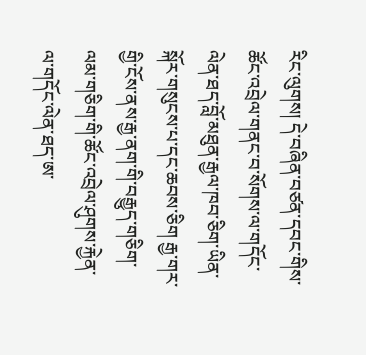རིང་ལུགས། དེ་བཞིན་བཙན་དབང་གིས་ཚོང་འབྲེལ་གནང་བ་སོགས་ལ་གདོང་ལེན་ཐད་བློ་མཐུན་རྒྱལ་ཁབ་ཅིག་ཡིན་སྐོར་གསུངས་པ་དང་ཆབས་ཅིག རྒྱ་གར་གྱི་ངོས་ནས་རྒྱ་ནག་གི་བརྒྱུད་གཅིག་ལམ་གཅིག་གི་ཚོང་འབྲེལ་ཤུགས་རྐྱེན་ལ་གདོང་ལེན་ཐད་ཨ་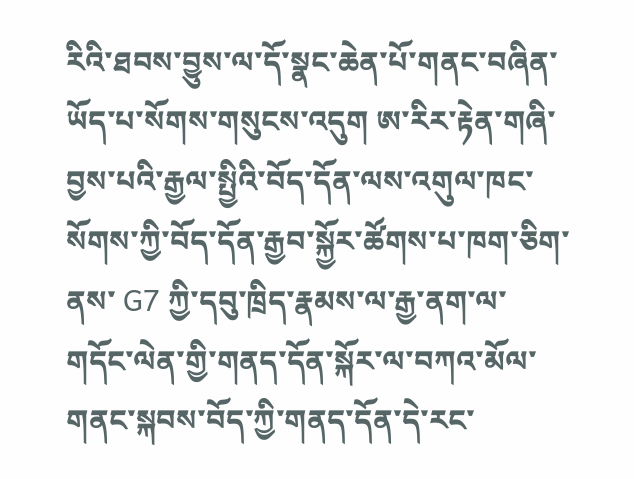རིའི་ཐབས་བྱུས་ལ་དོ་སྣང་ཆེན་པོ་གནང་བཞིན་ཡོད་པ་སོགས་གསུངས་འདུག ཨ་རིར་རྟེན་གཞི་བྱས་པའི་རྒྱལ་སྤྱིའི་བོད་དོན་ལས་འགུལ་ཁང་སོགས་ཀྱི་བོད་དོན་རྒྱབ་སྐྱོར་ཚོགས་པ་ཁག་ཅིག་ནས་ G7 ཀྱི་དབུ་ཁྲིད་རྣམས་ལ་རྒྱ་ནག་ལ་གདོང་ལེན་གྱི་གནད་དོན་སྐོར་ལ་བཀའ་མོལ་གནང་སྐབས་བོད་ཀྱི་གནད་དོན་དེ་རང་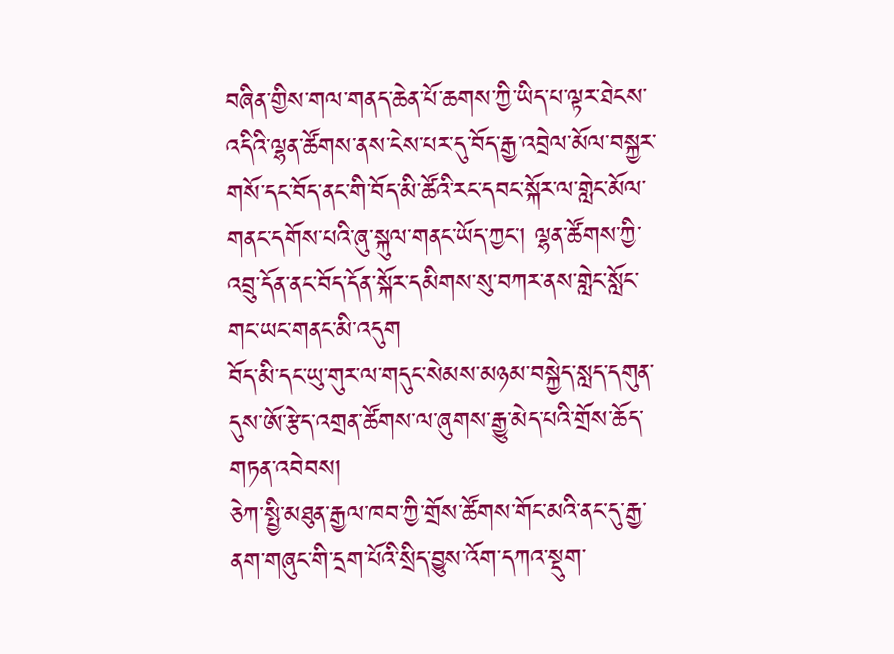བཞིན་གྱིས་གལ་གནད་ཆེན་པོ་ཆགས་ཀྱི་ཡིད་པ་ལྟར་ཐེངས་འདིའི་ལྷན་ཚོགས་ནས་ངེས་པར་དུ་བོད་རྒྱ་འབྲེལ་མོལ་བསྐྱར་གསོ་དང་བོད་ནང་གི་བོད་མི་ཚོའི་རང་དབང་སྐོར་ལ་གླེང་མོལ་གནང་དགོས་པའི་ཞུ་སྐུལ་གནང་ཡོད་ཀྱང་། ལྷན་ཚོགས་ཀྱི་འབྲུ་དོན་ནང་བོད་དོན་སྐོར་དམིགས་སུ་བཀར་ནས་གླེང་སློང་གང་ཡང་གནང་མི་འདུག
བོད་མི་དང་ཡུ་གུར་ལ་གདུང་སེམས་མཉམ་བསྐྱེད་སླད་དགུན་དུས་ཨོ་རྩེད་འགྲན་ཚོགས་ལ་ཞུགས་རྒྱུ་མེད་པའི་གྲོས་ཆོད་གཏན་འབེབས།
ཅེཀ་སྤྱི་མཐུན་རྒྱལ་ཁབ་ཀྱི་གྲོས་ཚོགས་གོང་མའི་ནང་དུ་རྒྱ་ནག་གཞུང་གི་དྲག་པོའི་སྲིད་བྱུས་འོག་དཀའ་སྡུག་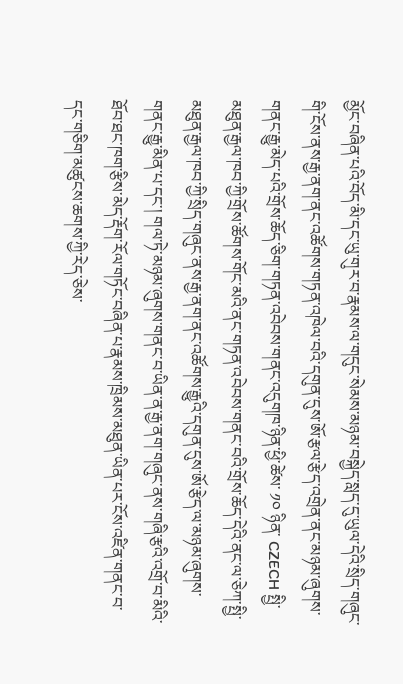མྱོང་བཞིན་པའི་བོད་མི་དང་ཡུ་གུར་བ་རྣམས་ལ་གདུང་སེམས་མཉམ་བསྐྱེད་སླད་དུ་ཡུལ་དེའི་སྲིད་གཞུང་གི་ངོས་ནས་རྒྱ་ནག་ནང་འཚོགས་གཏན་འཁེལ་བའི་དགུན་དུས་ཨོ་རྩལ་རྩེད་འགྲེན་ནང་མཉམ་ཞུགས་གནང་རྒྱུ་མེད་པའི་གྲོས་ཆོད་ཅིག་གཏན་འབེབས་གནང་འདུགཁ་ཉིན་ཕྱི་ཚེས་ ༡༠ ཉིན་ CZECH སྤྱི་མཐུན་རྒྱལ་ཁབ་ཀྱི་གྲོས་ཚོགས་གོང་མའི་ནང་གཏན་འབེབས་གནང་བའི་གྲོས་ཆོད་དེའི་ནང་ལ་ཅེཀ་སྤྱི་མཐུན་རྒྱལ་ཁབ་ཀྱི་སྲིད་གཞུང་ནས་རྒྱ་ནག་ནང་འཚོགས་རྒྱུའི་དགུན་དུས་ཨོ་རྩེད་ལ་མཉམ་ཞུགས་གནང་རྒྱུ་མིན་པ་དང་། གལ་ཏེ་མཉམ་ཞུགས་གནང་བ་ཡིན་ན་རྒྱ་ནག་གཞུང་ནས་གཞི་རྩའི་འགྲོ་བ་མིའི་ཐོབ་ཐང་ཁག་རྩིས་མེད་རྡོག་རོལ་གཏོང་བཞིན་པ་རྣམས་ཁྲིམས་མཐུན་ཡིན་པར་ངོས་འཛིན་གནང་བ་དང་གཅིག་མཚུངས་ཆགས་ཀྱི་རེད་ཅེས་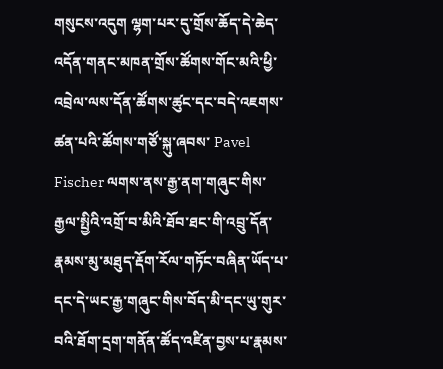གསུངས་འདུག ལྷག་པར་དུ་གྲོས་ཆོད་དེ་ཆེད་འདོན་གནང་མཁན་གྲོས་ཚོགས་གོང་མའི་ཕྱི་འབྲེལ་ལས་དོན་ཚོགས་ཚུང་དང་བདེ་འཇགས་ཚན་པའི་ཚོགས་གཙོ་སྐུ་ཞབས་ Pavel Fischer ལགས་ནས་རྒྱ་ནག་གཞུང་གིས་རྒྱལ་སྤྱིའི་འགྲོ་བ་མིའི་ཐོབ་ཐང་གི་འབྲུ་དོན་རྣམས་མུ་མཐུད་རྡོག་རོལ་གཏོང་བཞིན་ཡོད་པ་དང་དེ་ཡང་རྒྱ་གཞུང་གིས་བོད་མི་དང་ཡུ་གུར་བའི་ཐོག་དྲག་གནོན་ཚོད་འཛིན་བྱས་པ་རྣམས་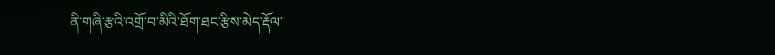ནི་གཞི་རྩའི་འགྲོ་བ་མིའི་ཐོག་ཐང་རྩིས་མེད་རྡོལ་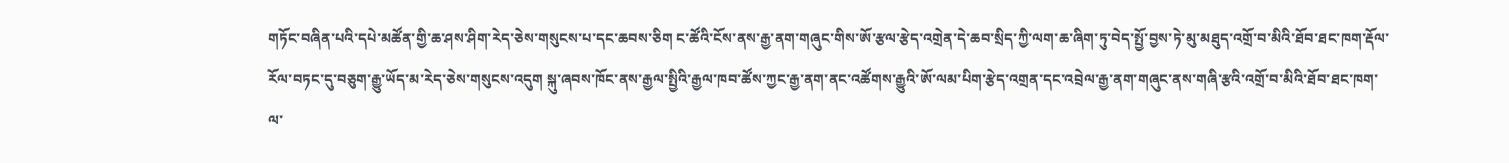གཏོང་བཞིན་པའི་དཔེ་མཚོན་གྱི་ཆ་ཤས་ཤིག་རེད་ཅེས་གསུངས་པ་དང་ཆབས་ཅིག ང་ཚོའི་ངོས་ནས་རྒྱ་ནག་གཞུང་གིས་ཨོ་རྩལ་རྩེད་འགྲེན་དེ་ཆབ་སྲིད་ཀྱི་ལག་ཆ་ཞིག་ཏུ་བེད་སྤྱོ་བྱས་ཏེ་མུ་མཐུད་འགྲོ་བ་མིའི་ཐོབ་ཐང་ཁག་རྡོལ་རོལ་བཏང་དུ་བཅུག་རྒྱུ་ཡོད་མ་རེད་ཅེས་གསུངས་འདུག སྐུ་ཞབས་ཁོང་ནས་རྒྱལ་སྤྱིའི་རྒྱལ་ཁབ་ཚོས་ཀྱང་རྒྱ་ནག་ནང་འཚོགས་རྒྱུའི་ཨོ་ལམ་པིག་རྩེད་འགྲན་དང་འབྲེལ་རྒྱ་ནག་གཞུང་ནས་གཞི་རྩའི་འགྲོ་བ་མིའི་ཐོབ་ཐང་ཁག་ལ་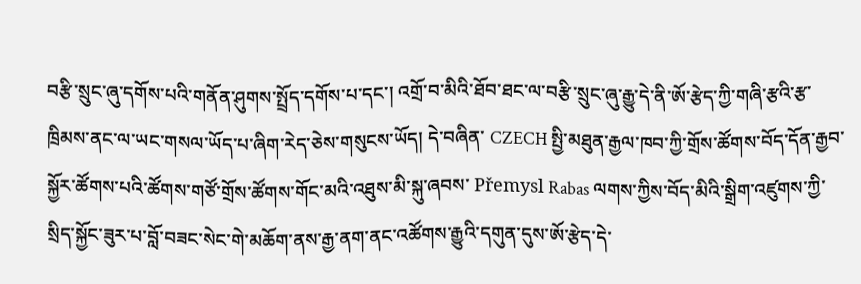བརྩི་སྲུང་ཞུ་དགོས་པའི་གནོན་ཤུགས་སྤྲོད་དགོས་པ་དང་། འགྲོ་བ་མིའི་ཐོབ་ཐང་ལ་བརྩི་སྲུང་ཞུ་རྒྱུ་དེ་ནི་ཨོ་རྩེད་ཀྱི་གཞི་རྩའི་རྩ་ཁྲིམས་ནང་ལ་ཡང་གསལ་ཡོད་པ་ཞིག་རེད་ཅེས་གསུངས་ཡོད། དེ་བཞིན་ CZECH སྤྱི་མཐུན་རྒྱལ་ཁབ་ཀྱི་གྲོས་ཚོགས་བོད་དོན་རྒྱབ་སྐྱོར་ཚོགས་པའི་ཚོགས་གཙོ་གྲོས་ཚོགས་གོང་མའི་འཐུས་མི་སྐུ་ཞབས་ Přemysl Rabas ལགས་ཀྱིས་བོད་མིའི་སྒྲིག་འཛུགས་ཀྱི་སྲིད་སྐྱོང་ཟུར་པ་བློ་བཟང་སེང་གེ་མཆོག་ནས་རྒྱ་ནག་ནང་འཚོགས་རྒྱུའི་དགུན་དུས་ཨོ་རྩེད་དེ་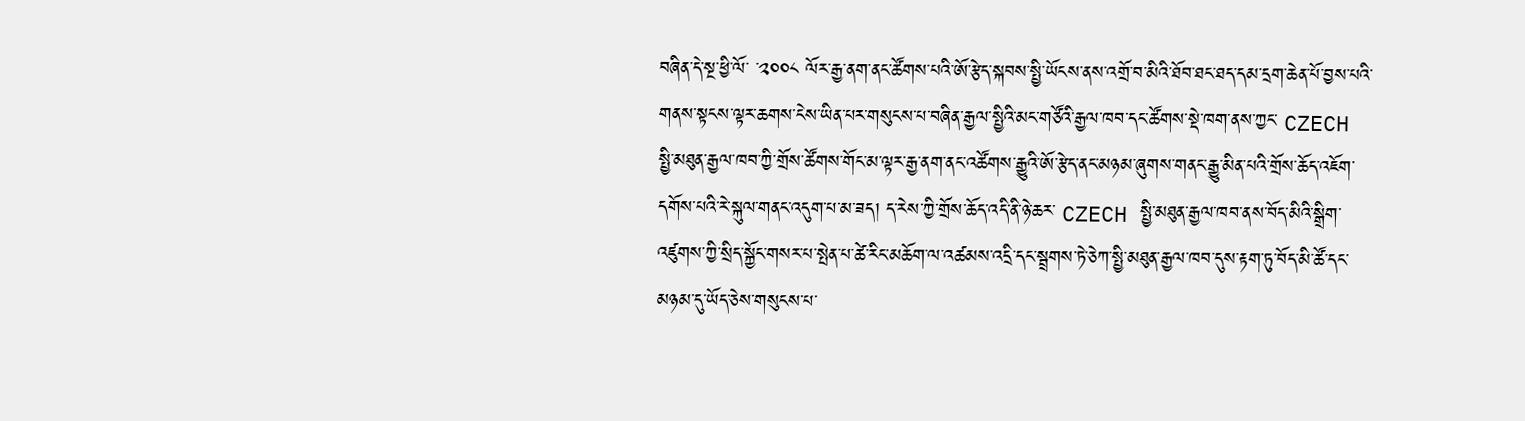བཞིན་དེ་སྔ་ཕྱི་ལོ་ ་༢༠༠༨ ལོར་རྒྱ་ནག་ནང་ཚོགས་པའི་ཨོ་རྩེད་སྐབས་སྤྱི་ཡོངས་ནས་འགྲོ་བ་མིའི་ཐོབ་ཐང་ཐད་དམ་དྲག་ཆེན་པོ་བྱས་པའི་གནས་སྟངས་ལྟར་ཆགས་ངེས་ཡིན་པར་གསུངས་པ་བཞིན་རྒྱལ་སྤྱིའི་མང་གཙོའི་རྒྱལ་ཁབ་དང་ཚོགས་སྡེ་ཁག་ནས་ཀྱང་ CZECH སྤྱི་མཐུན་རྒྱལ་ཁབ་ཀྱི་གྲོས་ཚོགས་གོང་མ་ལྟར་རྒྱ་ནག་ནང་འཚོགས་རྒྱུའི་ཨོ་རྩེད་ནང་མཉམ་ཞུགས་གནང་རྒྱུ་མིན་པའི་གྲོས་ཆོད་འཇོག་དགོས་པའི་རེ་སྐུལ་གནང་འདུག་པ་མ་ཟད། ད་རེས་ཀྱི་གྲོས་ཆོད་འདི་ནི་ཉེ་ཆར་ CZECH སྤྱི་མཐུན་རྒྱལ་ཁབ་ནས་བོད་མིའི་སྒྲིག་འཛུགས་ཀྱི་སྲིད་སྐྱོང་གསར་པ་སྤེན་པ་ཚེ་རིང་མཆོག་ལ་འཚམས་འདྲི་དང་སྦྲགས་ཏེ་ཅེཀ་སྤྱི་མཐུན་རྒྱལ་ཁབ་དུས་རྟག་ཏུ་བོད་མི་ཚོ་དང་མཉམ་དུ་ཡོད་ཅེས་གསུངས་པ་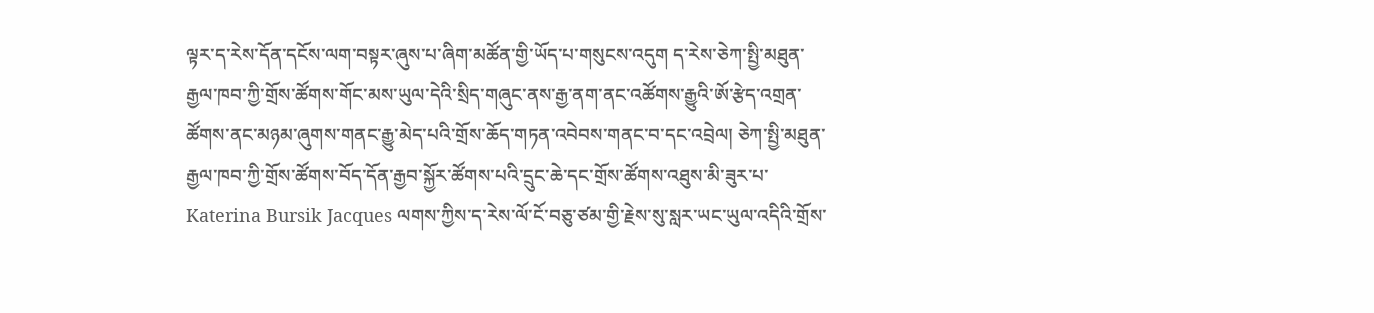ལྟར་ད་རེས་དོན་དངོས་ལག་བསྟར་ཞུས་པ་ཞིག་མཚོན་གྱི་ཡོད་པ་གསུངས་འདུག ད་རེས་ཅེཀ་སྤྱི་མཐུན་རྒྱལ་ཁབ་ཀྱི་གྲོས་ཚོགས་གོང་མས་ཡུལ་དེའི་སྲིད་གཞུང་ནས་རྒྱ་ནག་ནང་འཚོགས་རྒྱུའི་ཨོ་རྩེད་འགྲན་ཚོགས་ནང་མཉམ་ཞུགས་གནང་རྒྱུ་མེད་པའི་གྲོས་ཆོད་གཏན་འབེབས་གནང་བ་དང་འབྲེལ། ཅེཀ་སྤྱི་མཐུན་རྒྱལ་ཁབ་ཀྱི་གྲོས་ཚོགས་བོད་དོན་རྒྱབ་སྐྱོར་ཚོགས་པའི་དྲུང་ཆེ་དང་གྲོས་ཚོགས་འཐུས་མི་ཟུར་པ་ Katerina Bursik Jacques ལགས་ཀྱིས་ད་རེས་ལོ་ངོ་བཅུ་ཙམ་གྱི་རྗེས་སུ་སླར་ཡང་ཡུལ་འདིའི་གྲོས་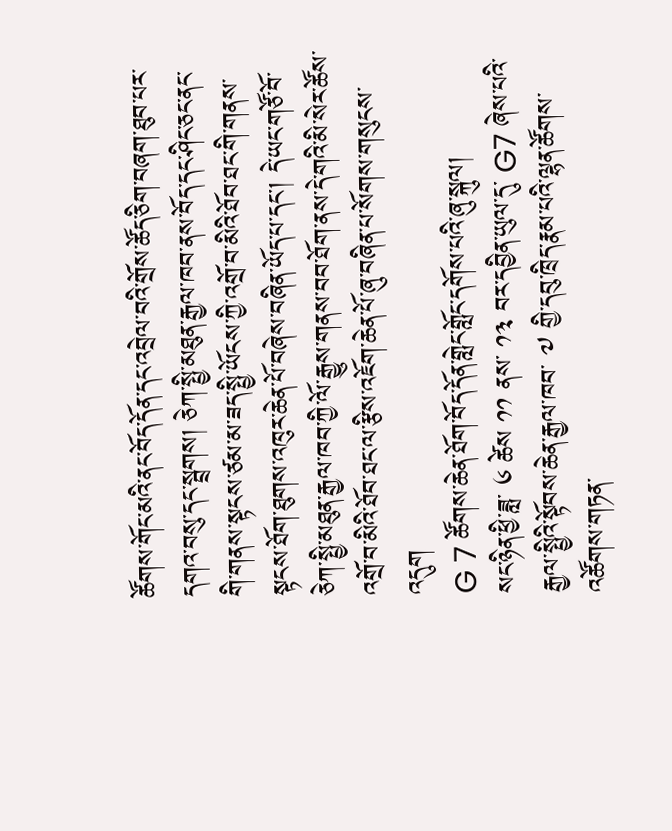ཚོགས་གོང་མའི་ནང་བོད་དོན་དང་འབྲེལ་བའི་གྲོས་ཚོད་ཅིག་བཞག་ཐུབ་པར་དགའ་བསུ་དང་སྦྲགས། ཅེཀ་སྤྱི་མཐུན་རྒྱལ་ཁབ་ནས་བོད་དང་ཤིང་ཅང་ནང་གི་གནས་སྟངས་ཙམ་མ་ཟད་སྤྱི་ཡོངས་ཀྱི་འགྲོ་བ་མིའི་ཐོབ་ཐང་གི་གནས་སྟངས་ཐོག་ཐུགས་འཁུར་ཆེན་པོ་བཞེས་བཞིན་ཡོད་པ་དང་། དེ་ཡང་གཙོ་བོ་ཅེཀ་སྤྱི་མཐུན་རྒྱལ་ཁབ་ཀྱི་ལོ་རྒྱུས་གནས་བབ་ཐོག་ནས་དེ་གའི་མི་སེར་ཚོས་འགྲོ་བ་མིའི་ཐོབ་ཐང་ལ་རྩིས་འཇོག་ཆེན་པོ་ཞུ་བཞིན་པ་སོགས་གསུངས་འདུག
G 7 ཚོགས་ཆེན་ཐོག་བོད་དོན་གླེང་གློང་དགོས་པའི་ཞུ་སྐུལ།
སང་ཉིན་ཕྱི་ཟླ་ ༦ ཚེས ༡༡ ནས་ ༡༣ བར་དབྱིན་ཡུལ་དུ་ G7 ཞེས་པའི་རྒྱལ་སྤྱིའི་སྟོབས་ཆེན་རྒྱལ་ཁབ་ ༧ གྱི་དབུ་ཁྲིད་རྣམ་པའི་ལྷན་ཚོགས་འཚོགས་གཏན་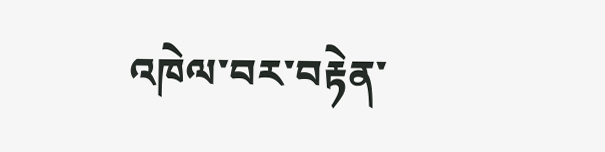འཁེལ་བར་བརྟེན་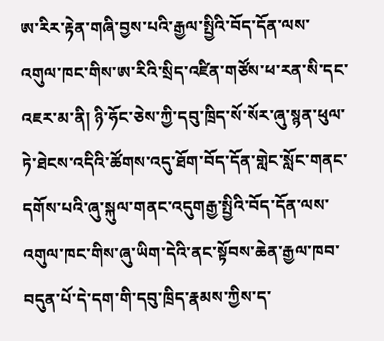ཨ་རིར་རྟེན་གཞི་བྱས་པའི་རྒྱལ་སྤྱིའི་བོད་དོན་ལས་འགུལ་ཁང་གིས་ཨ་རིའི་སྲིད་འཛིན་གཙོས་ཕ་རན་སི་དང་འཇར་མ་ནི། ཉི་ཧོང་ཅེས་ཀྱི་དབུ་ཁྲིད་སོ་སོར་ཞུ་སྙན་ཕུལ་ཏེ་ཐེངས་འདིའི་ཚོགས་འདུ་ཐོག་བོད་དོན་གླེང་སློང་གནང་དགོས་པའི་ཞུ་སྐུལ་གནང་འདུགརྒྱ་སྤྱིའི་བོད་དོན་ལས་འགུལ་ཁང་གིས་ཞུ་ཡིག་དེའི་ནང་སྟོབས་ཆེན་རྒྱལ་ཁབ་བདུན་པོ་དེ་དག་གི་དབུ་ཁྲིད་རྣམས་ཀྱིས་ད་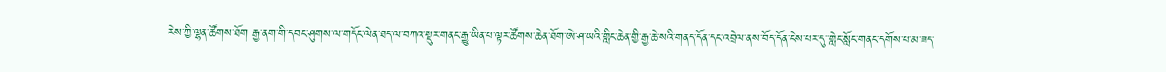རེས་ཀྱི་ལྷན་ཚོགས་ཐོག རྒྱ་ནག་གི་དབང་ཤུགས་ལ་གདོང་ལེན་ཐད་ལ་བཀའ་སྡུར་གནང་རྒྱུ་ཡིན་པ་ལྟར་ཚོགས་ཆེན་ཐོག་ཨེ་ཤ་ཡའི་གླིང་ཆེན་གྱི་རྒྱ་ཆེ་སའི་གནད་དོན་དང་འབྲེལ་ནས་བོད་དོན་ངེས་པར་དུ་་གླེང་སློང་གནང་དགོས་པ་མ་ཟད་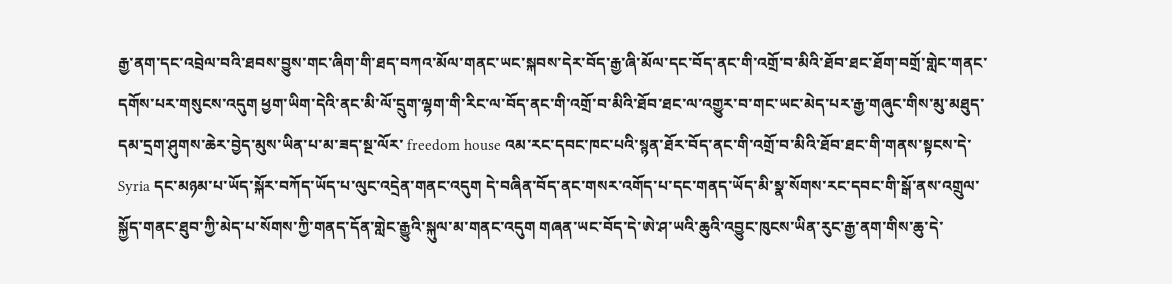རྒྱ་ནག་དང་འབྲེལ་བའི་ཐབས་བྱུས་གང་ཞིག་གི་ཐད་བཀའ་མོལ་གནང་ཡང་སྐབས་དེར་བོད་རྒྱ་ཞི་མོལ་དང་བོད་ནང་གི་འགྲོ་བ་མིའི་ཐོབ་ཐང་ཐོག་བགྲོ་གླེང་གནང་དགོས་པར་གསུངས་འདུག ཕྱག་ཡིག་དེའི་ནང་མི་ལོ་དྲུག་ལྷག་གི་རིང་ལ་བོད་ནང་གི་འགྲོ་བ་མིའི་ཐོབ་ཐང་ལ་འགྱུར་བ་གང་ཡང་མེད་པར་རྒྱ་གཞུང་གིས་མུ་མཐུད་དམ་དྲག་ཤུགས་ཆེར་བྱེད་མུས་ཡིན་པ་མ་ཟད་སྔ་ལོར་ freedom house འམ་རང་དབང་ཁང་པའི་སྙན་ཐོར་བོད་ནང་གི་འགྲོ་བ་མིའི་ཐོབ་ཐང་གི་གནས་སྟངས་དེ་ Syria དང་མཉམ་པ་ཡོད་སྐོར་བཀོད་ཡོད་པ་ལུང་འདྲེན་གནང་འདུག དེ་བཞིན་བོད་ནང་གསར་འགོད་པ་དང་གནད་ཡོད་མི་སྣ་སོགས་རང་དབང་གི་སྒོ་ནས་འགྲུལ་སྐྱོད་གནང་ཐུབ་ཀྱི་མེད་པ་སོགས་ཀྱི་གནད་དོན་གླེང་རྒྱུའི་སྐུལ་མ་གནང་འདུག གཞན་ཡང་བོད་དེ་ཨེ་ཤ་ཡའི་ཆུའི་འབྱུང་ཁུངས་ཡིན་རུང་རྒྱ་ནག་གིས་ཆུ་དེ་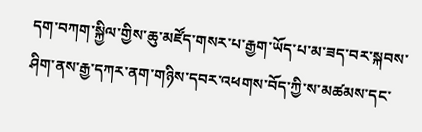དག་བཀག་སྐྱིལ་གྱིས་ཆུ་མཛོད་གསར་པ་རྒྱག་ཡོད་པ་མ་ཟད་བར་སྐབས་ཤིག་ནས་རྒྱ་དཀར་ནག་གཉིས་དབར་འཕགས་བོད་ཀྱི་ས་མཚམས་དང་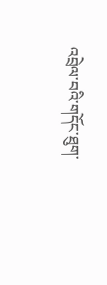འབྲེལ་བའི་གདོང་ཐུག་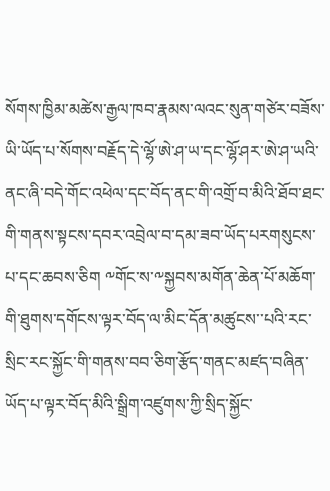སོགས་ཁྱིམ་མཚེས་རྒྱལ་ཁབ་རྣམས་ལའང་སུན་གཙེར་བཟོས་ཡི་ཡོད་པ་སོགས་བརྗོད་དེ་ལྷོ་ཨེ་ཤ་ཡ་དང་ལྷོ་ཤར་ཨེ་ཤ་ཡའི་ནང་ཞི་བདེ་གོང་འཕེལ་དང་བོད་ནང་གི་འགྲོ་བ་མིའི་ཐོབ་ཐང་གི་གནས་སྟངས་དབར་འབྲེལ་བ་དམ་ཟབ་ཡོད་པརགསུངས་པ་དང་ཆབས་ཅིག ༸གོང་ས་༸སྐྱབས་མགོན་ཆེན་པོ་མཆོག་གི་ཐུགས་དགོངས་ལྟར་བོད་ལ་མིང་དོན་མཚུངས་་པའི་རང་སྲིང་རང་སྐྱོང་གི་གནས་བབ་ཅིག་རྩོད་གནང་མཛད་བཞིན་ཡོད་པ་ལྟར་བོད་མིའི་སྒྲིག་འཛུགས་ཀྱི་སྲིད་སྐྱོང་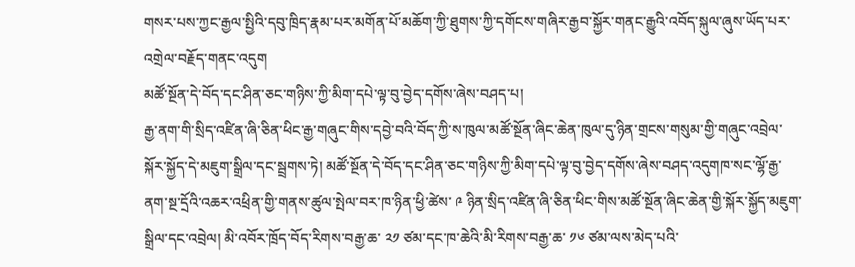གསར་པས་ཀྱང་རྒྱལ་སྤྱིའི་དབུ་ཁྲིད་རྣམ་པར་མགོན་པོ་མཆོག་ཀྱི་ཐུགས་ཀྱི་དགོངས་གཞིར་རྒྱབ་སྐྱོར་གནང་རྒྱུའི་འབོད་སྐུལ་ཞུས་ཡོད་པར་འགྲེལ་བརྗོད་གནང་འདུག
མཚོ་སྔོན་དེ་བོད་དང་ཤིན་ཅང་གཉིས་ཀྱི་མིག་དཔེ་ལྟ་བུ་བྱེད་དགོས་ཞེས་བཤད་པ།
རྒྱ་ནག་གི་སྲིད་འཛིན་ཞི་ཅིན་ཕིང་རྒྱ་གཞུང་གིས་དབྱེ་བའི་བོད་ཀྱི་ས་ཁུལ་མཚོ་སྔོན་ཞིང་ཆེན་ཁུལ་དུ་ཉིན་གྲངས་གསུམ་གྱི་གཞུང་འབྲེལ་སྐོར་སྐྱོད་དེ་མཇུག་སྒྲིལ་དང་སྦྲགས་ཏེ། མཚོ་སྔོན་དེ་བོད་དང་ཤིན་ཅང་གཉིས་ཀྱི་མིག་དཔེ་ལྟ་བུ་བྱེད་དགོས་ཞེས་བཤད་འདུགཁ་སང་ལྷོ་རྒྱ་ནག་སྔ་དྲོའི་འཆར་འཕྲིན་གྱི་གནས་ཚུལ་སྤེལ་བར་ཁ་ཉིན་ཕྱི་ཚེས་ ༩ ཉིན་སྲིད་འཛིན་ཞི་ཅིན་ཕིང་གིས་མཚོ་སྔོན་ཞིང་ཆེན་གྱི་སྐོར་སྐྱོད་མཇུག་སྒྲིལ་དང་འབྲེལ། མི་འབོར་ཁྲོད་བོད་རིགས་བརྒྱ་ཆ་ ༢༡ ཙམ་དང་ཁ་ཆེའི་མི་རིགས་བརྒྱ་ཆ་ ༡༦ ཙམ་ལས་མེད་པའི་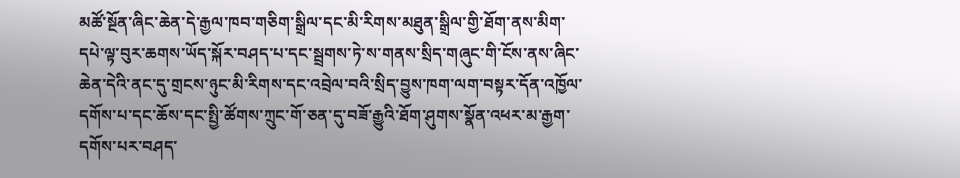མཚོ་སྔོན་ཞིང་ཆེན་དེ་རྒྱལ་ཁབ་གཅིག་སྒྲིལ་དང་མི་རིགས་མཐུན་སྒྲིལ་གྱི་ཐོག་ནས་མིག་དཔེ་ལྟ་བུར་ཆགས་ཡོད་སྐོར་བཤད་པ་དང་སྦྲགས་ཏེ་ས་གནས་སྲིད་གཞུང་གི་ངོས་ནས་ཞིང་ཆེན་དེའི་ནང་དུ་གྲངས་ཉུང་མི་རིགས་དང་འབྲེལ་བའི་སྲིད་བྱུས་ཁག་ལག་བསྟར་དོན་འཁྱོལ་དགོས་པ་དང་ཆོས་དང་སྤྱི་ཚོགས་ཀྲུང་གོ་ཅན་དུ་བཟོ་རྒྱུའི་ཐོག་ཤུགས་སྣོན་འཕར་མ་རྒྱག་དགོས་པར་བཤད་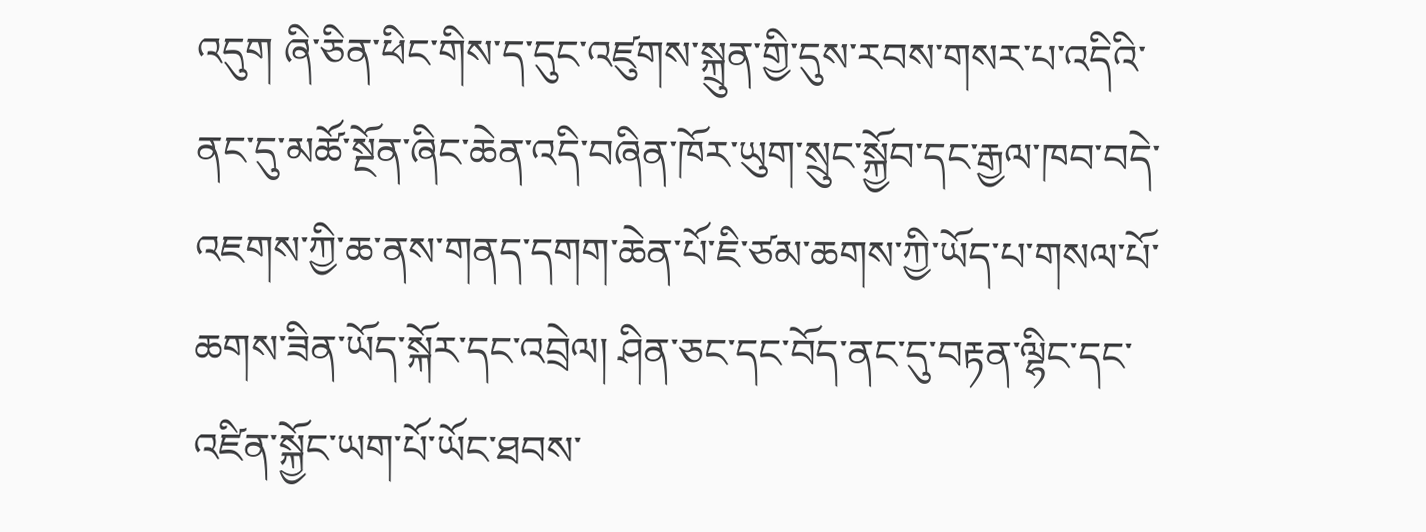འདུག ཞི་ཅིན་ཕིང་གིས་ད་དུང་འཛུགས་སྐྲུན་གྱི་དུས་རབས་གསར་པ་འདིའི་ནང་དུ་མཚོ་སྔོན་ཞིང་ཆེན་འདི་བཞིན་ཁོར་ཡུག་སྲུང་སྐྱོབ་དང་རྒྱལ་ཁབ་བདེ་འཇགས་ཀྱི་ཆ་ནས་གནད་དགག་ཆེན་པོ་ཇི་ཙམ་ཆགས་ཀྱི་ཡོད་པ་གསལ་པོ་ཆགས་ཟིན་ཡོད་སྐོར་དང་འབྲེལ། ཤིན་ཅང་དང་བོད་ནང་དུ་བརྟན་ལྷིང་དང་འཛིན་སྐྱོང་ཡག་པོ་ཡོང་ཐབས་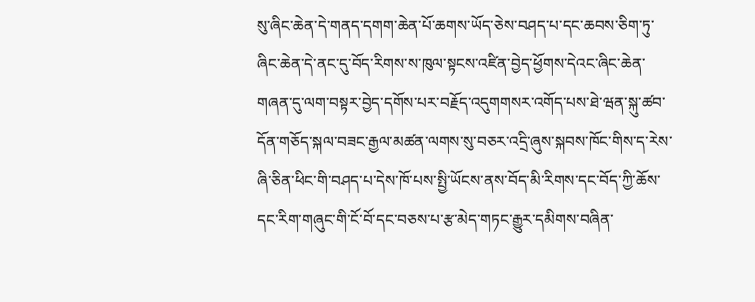སུ་ཞིང་ཆེན་དེ་གནད་དགག་ཆེན་པོ་ཆགས་ཡོད་ཅེས་བཤད་པ་དང་ཆབས་ཅིག་ཏུ་ཞིང་ཆེན་དེ་ནང་དུ་བོད་རིགས་ས་ཁུལ་སྟངས་འཛིན་བྱེད་ཕྱོགས་དེའང་ཞིང་ཆེན་གཞན་དུ་ལག་བསྟར་བྱེད་དགོས་པར་བརྗོད་འདུགགསར་འགོད་པས་ཐེ་ཝན་སྐུ་ཚབ་དོན་གཅོད་སྐལ་བཟང་རྒྱལ་མཚན་ལགས་སུ་བཅར་འདྲི་ཞུས་སྐབས་ཁོང་གིས་ད་རེས་ཞི་ཅིན་ཕིང་གི་བཤད་པ་དེས་ཁོ་པས་སྤྱི་ཡོངས་ནས་བོད་མི་རིགས་དང་བོད་ཀྱི་ཆོས་དང་རིག་གཞུང་གི་ངོ་བོ་དང་བཅས་པ་རྩ་མེད་གཏང་རྒྱུར་དམིགས་བཞིན་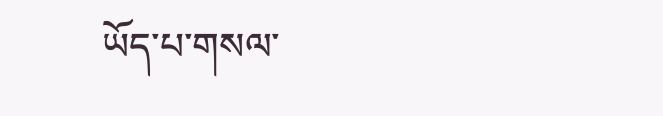ཡོད་པ་གསལ་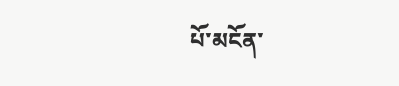པོ་མངོན་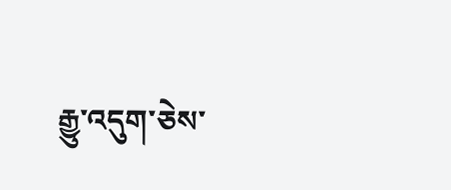རྒྱུ་འདུག་ཅེས་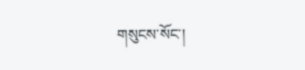གསུངས་སོང་།